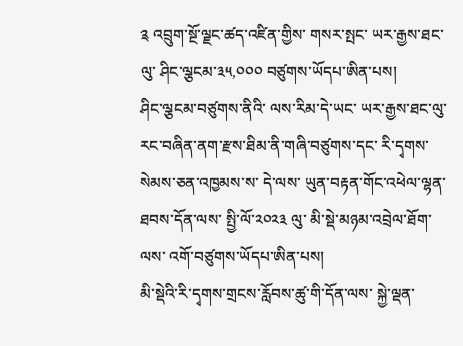༉ འབྲུག་སྔོ་ལྗང་ཚད་འཛིན་གྱིས་ གསར་སྤང་ ཡར་རྒྱས་ཐང་ལུ་ ཤིང་ལྕངམ་༣༥,༠༠༠ བཙུགས་ཡོདཔ་ཨིན་པས།
ཤིང་ལྕངམ་བཙུགས་ནིའི་ ལས་རིམ་དེ་ཡང་ ཡར་རྒྱས་ཐང་ལུ་ རང་བཞིན་ནག་རྫས་ཐིམ་ནི་གཞི་བཙུགས་དང་ རི་དྭགས་སེམས་ཅན་འཁྱམས་ས་ དེ་ལས་ ཡུན་བརྟན་གོང་འཕེལ་ལྷན་ཐབས་དོན་ལས་ སྤྱི་ལོ་༢༠༢༣ ལུ་ མི་སྡེ་མཉམ་འབྲེལ་ཐོག་ལས་ འགོ་བཙུགས་ཡོདཔ་ཨིན་པས།
མི་སྡེའི་རི་དྭགས་གྲངས་རློབས་ཚུ་གི་དོན་ལས་ སྐྱེ་ལྡན་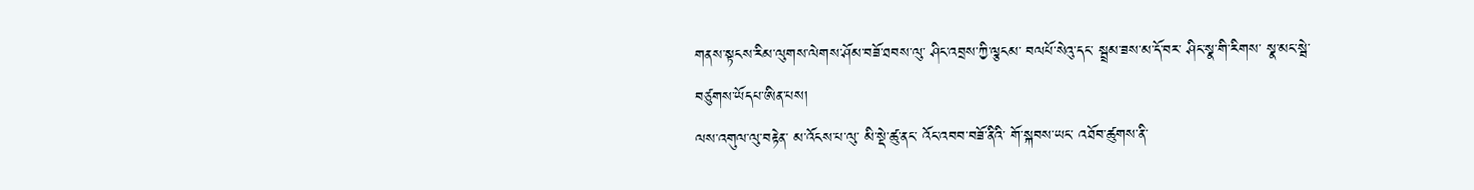གནས་སྟངས་རིམ་ལུགས་ལེགས་ཤོམ་བཟོ་ཐབས་ལུ་ ཤིང་འབྲས་ཀྱི་ལྕངམ་ བལཔོ་སེའུ་དང་ སྦྲམ་ཟས་མ་དོ་བར་ ཤིང་སྣ་གི་རིགས་ སྣ་མང་སྦེ་ བཙུགས་ཡོདཔ་ཨིན་པས།
ལས་འགུལ་ལུ་བརྟེན་ མ་འོངས་པ་ལུ་ མི་སྡེ་ཚུ་ནང་ འོང་འབབ་བཟོ་ནིའི་ གོ་སྐབས་ཡང་ འཐོབ་ཚུགས་ནི་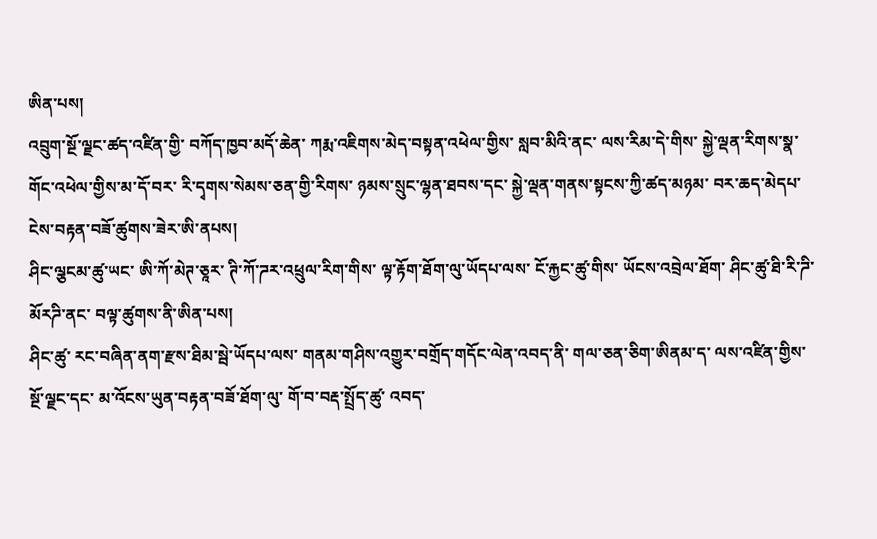ཨིན་པས།
འབྲུག་སྔོ་ལྗང་ཚད་འཛིན་གྱི་ བཀོད་ཁྱབ་མདོ་ཆེན་ ཀརྨ་འཇིགས་མེད་བསྟན་འཕེལ་གྱིས་ སླབ་མིའི་ནང་ ལས་རིམ་དེ་གིས་ སྐྱེ་ལྡན་རིགས་སྣ་ གོང་འཕེལ་གྱིས་མ་དོ་བར་ རི་དྭགས་སེམས་ཅན་གྱི་རིགས་ ཉམས་སྲུང་ལྷན་ཐབས་དང་ སྐྱེ་ལྡན་གནས་སྟངས་ཀྱི་ཚད་མཉམ་ བར་ཆད་མེདཔ་ ངེས་བརྟན་བཟོ་ཚུགས་ཟེར་ཨི་ནཔས།
ཤིང་ལྕངམ་ཚུ་ཡང་ ཨི་ཀོ་མེཊ་ཅཱར་ ཊི་ཀོ་ཌར་འཕྲུལ་རིག་གིས་ ལྟ་རྟོག་ཐོག་ལུ་ཡོདཔ་ལས་ ངོ་རྐྱང་ཚུ་གིས་ ཡོངས་འབྲེལ་ཐོག་ ཤིང་ཚུ་ཐི་རི་ཌི་མོརཌི་ནང་ བལྟ་ཚུགས་ནི་ཨིན་པས།
ཤིང་ཚུ་ རང་བཞིན་ནག་རྫས་ཐིམ་སྦེ་ཡོདཔ་ལས་ གནམ་གཤིས་འགྱུར་བགྲོད་གདོང་ལེན་འབད་ནི་ གལ་ཅན་ཅིག་ཨིནམ་ད་ ལས་འཛིན་གྱིས་ སྔོ་ལྗང་དང་ མ་འོངས་ཡུན་བརྟན་བཟོ་ཐོག་ལུ་ གོ་བ་བརྡ་སྤྲོད་ཚུ་ འབད་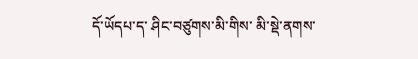དོ་ཡོདཔ་ད་ ཤིང་བཙུགས་མི་གིས་ མི་སྡེ་ནགས་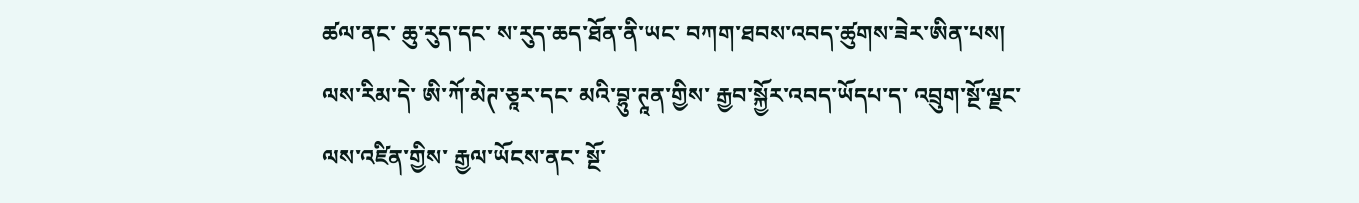ཚལ་ནང་ ཆུ་རུད་དང་ ས་རུད་ཆད་ཐོན་ནི་ཡང་ བཀག་ཐབས་འབད་ཚུགས་ཟེར་ཨིན་པས།
ལས་རིམ་དེ་ ཨི་ཀོ་མེཊ་ཅཱར་དང་ མའི་བྷུ་ཊཱན་གྱིས་ རྒྱབ་སྐྱོར་འབད་ཡོདཔ་ད་ འབྲུག་སྔོ་ལྗང་ལས་འཛིན་གྱིས་ རྒྱལ་ཡོངས་ནང་ སྔོ་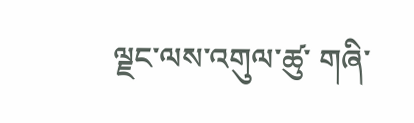ལྗང་ལས་འགུལ་ཚུ་ གཞི་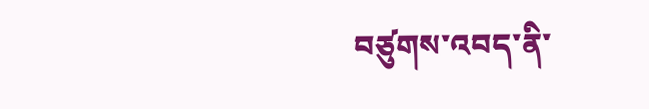བཙུགས་འབད་ནི་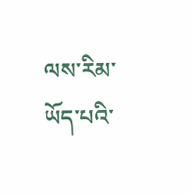ལས་རིམ་ཡོད་པའི་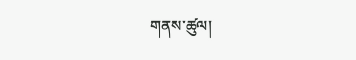གནས་ཚུལ།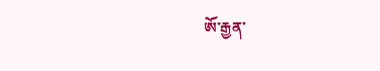ཨོ་རྒྱན་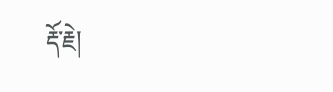རྡོ་རྗེ།